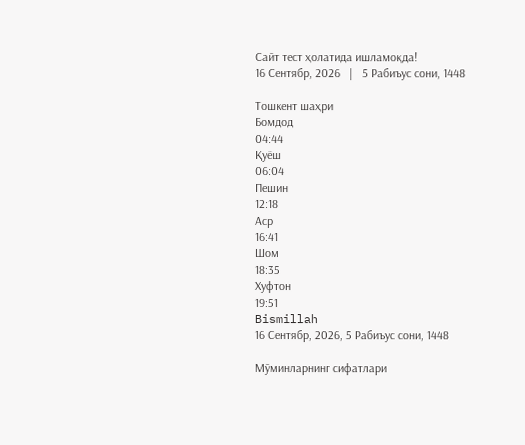Сайт тест ҳолатида ишламоқда!
16 Сентябр, 2026   |   5 Рабиъус сони, 1448

Тошкент шаҳри
Бомдод
04:44
Қуёш
06:04
Пешин
12:18
Аср
16:41
Шом
18:35
Хуфтон
19:51
Bismillah
16 Сентябр, 2026, 5 Рабиъус сони, 1448

Мўминларнинг сифатлари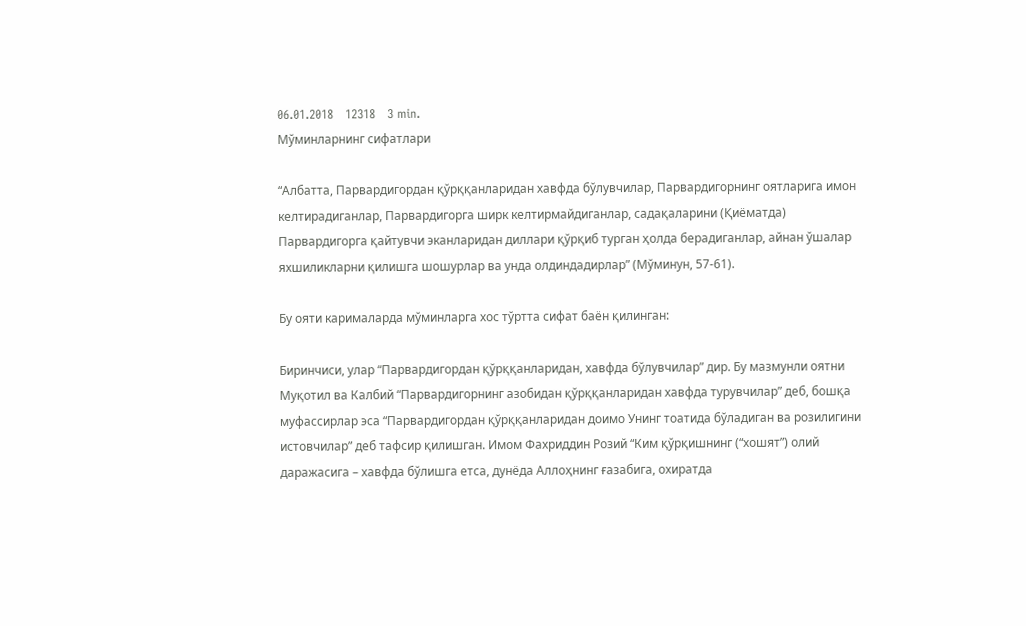06.01.2018   12318   3 min.
Мўминларнинг сифатлари

“Албатта, Парвардигордан қўрққанларидан хавфда бўлувчилар, Парвардигорнинг оятларига имон келтирадиганлар, Парвардигорга ширк келтирмайдиганлар, садақаларини (Қиёматда) Парвардигорга қайтувчи эканларидан диллари қўрқиб турган ҳолда берадиганлар, айнан ўшалар яхшиликларни қилишга шошурлар ва унда олдиндадирлар” (Мўминун, 57-61).

Бу ояти карималарда мўминларга хос тўртта сифат баён қилинган:

Биринчиси, улар “Парвардигордан қўрққанларидан, хавфда бўлувчилар” дир. Бу мазмунли оятни Муқотил ва Калбий “Парвардигорнинг азобидан қўрққанларидан хавфда турувчилар” деб, бошқа муфассирлар эса “Парвардигордан қўрққанларидан доимо Унинг тоатида бўладиган ва розилигини истовчилар” деб тафсир қилишган. Имом Фахриддин Розий “Ким қўрқишнинг (“хошят”) олий даражасига – хавфда бўлишга етса, дунёда Аллоҳнинг ғазабига, охиратда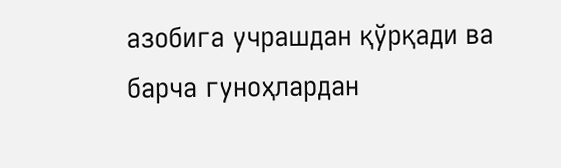азобига учрашдан қўрқади ва барча гуноҳлардан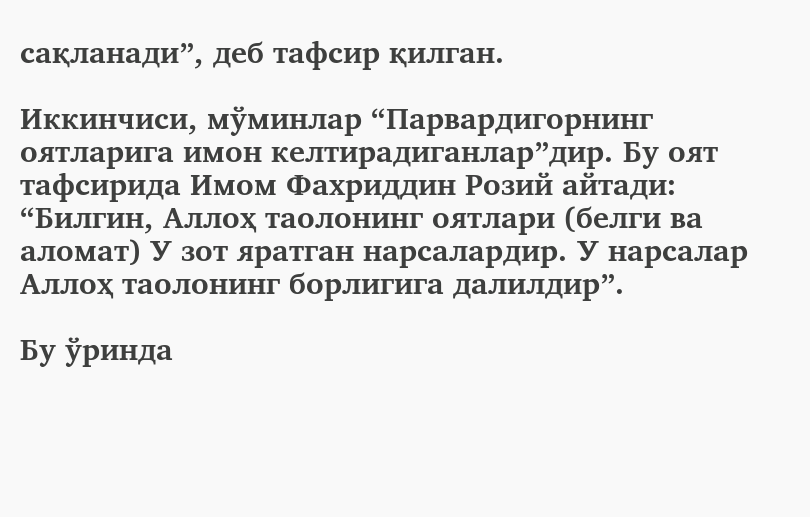сақланади”, деб тафсир қилган.

Иккинчиси, мўминлар “Парвардигорнинг оятларига имон келтирадиганлар”дир. Бу оят тафсирида Имом Фахриддин Розий айтади: “Билгин, Аллоҳ таолонинг оятлари (белги ва аломат) У зот яратган нарсалардир. У нарсалар Аллоҳ таолонинг борлигига далилдир”.

Бу ўринда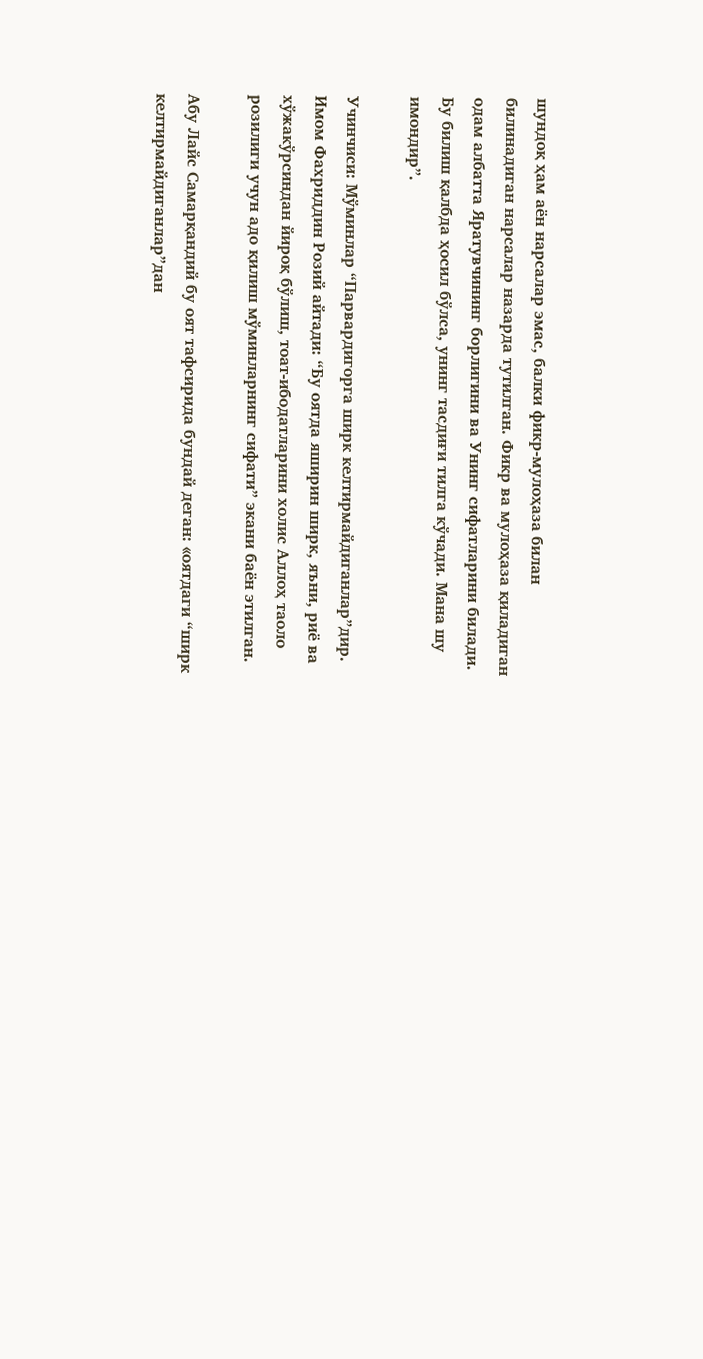шундоқ ҳам аён нарсалар эмас, балки фикр-мулоҳаза билан билинадиган нарсалар назарда тутилган. Фикр ва мулоҳаза қиладиган одам албатта Яратувчининг борлигини ва Унинг сифатларини билади. Бу билиш қалбда ҳосил бўлса, унинг тасдиғи тилга кўчади. Мана шу имондир”.

Учинчиси: Мўминлар “Парвардигорга ширк келтирмайдиганлар”дир. Имом Фахриддин Розий айтади: “Бу оятда яширин ширк, яъни, риё ва хўжакўрсиндан йироқ бўлиш, тоат-ибодатларини холис Аллоҳ таоло розилиги учун адо қилиш мўминларнинг сифати” экани баён этилган.

Абу Лайс Самарқандий бу оят тафсирида бундай деган: «оятдаги “ширк  келтирмайдиганлар”дан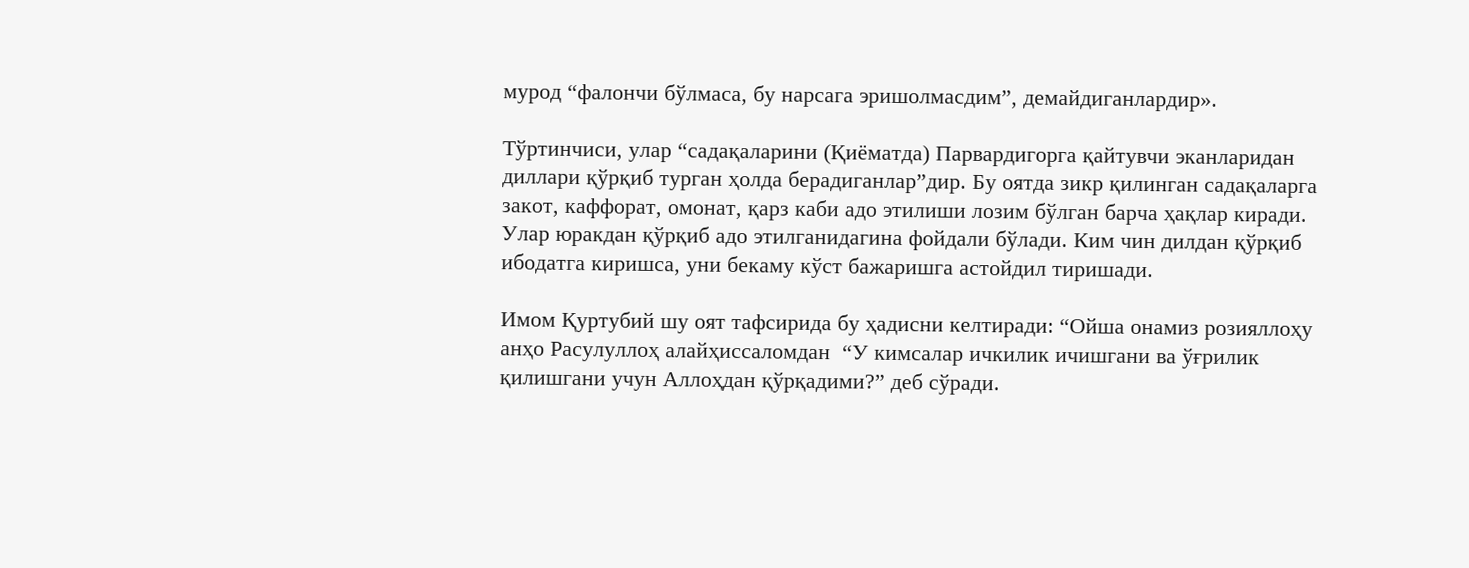мурод “фалончи бўлмаса, бу нарсага эришолмасдим”, демайдиганлардир».

Тўртинчиси, улар “садақаларини (Қиёматда) Парвардигорга қайтувчи эканларидан диллари қўрқиб турган ҳолда берадиганлар”дир. Бу оятда зикр қилинган садақаларга закот, каффорат, омонат, қарз каби адо этилиши лозим бўлган барча ҳақлар киради. Улар юракдан қўрқиб адо этилганидагина фойдали бўлади. Ким чин дилдан қўрқиб ибодатга киришса, уни бекаму кўст бажаришга астойдил тиришади.

Имом Қуртубий шу оят тафсирида бу ҳадисни келтиради: “Ойша онамиз розияллоҳу анҳо Расулуллоҳ алайҳиссаломдан  “У кимсалар ичкилик ичишгани ва ўғрилик қилишгани учун Аллоҳдан қўрқадими?” деб сўради.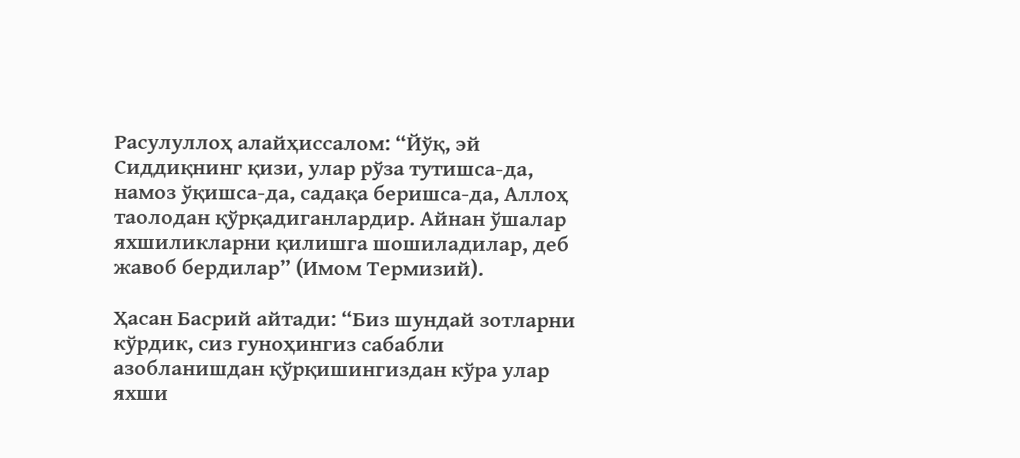Расулуллоҳ алайҳиссалом: “Йўқ, эй Сиддиқнинг қизи, улар рўза тутишса-да, намоз ўқишса-да, садақа беришса-да, Аллоҳ таолодан қўрқадиганлардир. Айнан ўшалар яхшиликларни қилишга шошиладилар, деб жавоб бердилар” (Имом Термизий).

Ҳасан Басрий айтади: “Биз шундай зотларни кўрдик, сиз гуноҳингиз сабабли азобланишдан қўрқишингиздан кўра улар яхши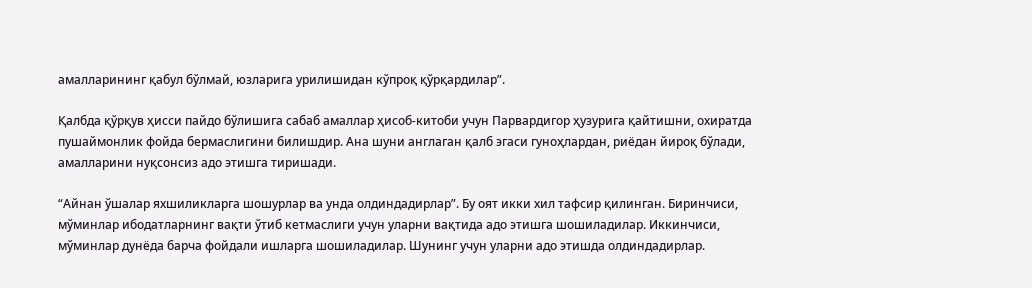амалларининг қабул бўлмай, юзларига урилишидан кўпроқ қўрқардилар”.

Қалбда қўрқув ҳисси пайдо бўлишига сабаб амаллар ҳисоб-китоби учун Парвардигор ҳузурига қайтишни, охиратда пушаймонлик фойда бермаслигини билишдир. Ана шуни англаган қалб эгаси гуноҳлардан, риёдан йироқ бўлади, амалларини нуқсонсиз адо этишга тиришади.

“Айнан ўшалар яхшиликларга шошурлар ва унда олдиндадирлар”. Бу оят икки хил тафсир қилинган. Биринчиси, мўминлар ибодатларнинг вақти ўтиб кетмаслиги учун уларни вақтида адо этишга шошиладилар. Иккинчиси, мўминлар дунёда барча фойдали ишларга шошиладилар. Шунинг учун уларни адо этишда олдиндадирлар.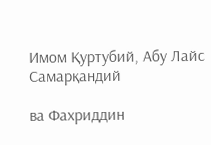Имом Қуртубий, Абу Лайс Самарқандий

ва Фахриддин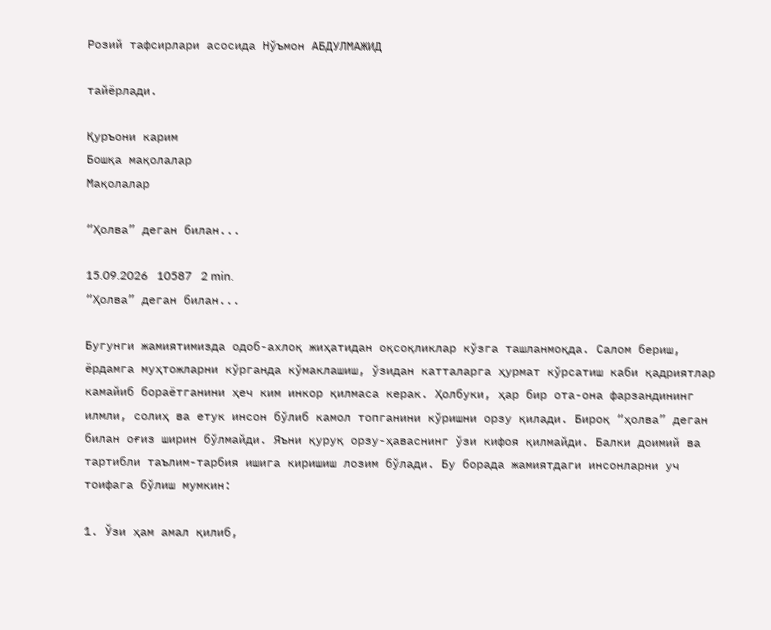Розий тафсирлари асосида Нўъмон АБДУЛМАЖИД

тайёрлади.

Қуръони карим
Бошқа мақолалар
Мақолалар

“Ҳолва” деган билан...

15.09.2026   10587   2 min.
“Ҳолва” деган билан...

Бугунги жамиятимизда одоб-ахлоқ жиҳатидан оқсоқликлар кўзга ташланмоқда. Салом бериш, ёрдамга муҳтожларни кўрганда кўмаклашиш, ўзидан катталарга ҳурмат кўрсатиш каби қадриятлар камайиб бораётганини ҳеч ким инкор қилмаса керак. Ҳолбуки, ҳар бир ота-она фарзандининг илмли, солиҳ ва етук инсон бўлиб камол топганини кўришни орзу қилади. Бироқ “ҳолва” деган билан оғиз ширин бўлмайди. Яъни қуруқ орзу-ҳаваснинг ўзи кифоя қилмайди. Балки доимий ва тартибли таълим-тарбия ишига киришиш лозим бўлади. Бу борада жамиятдаги инсонларни уч тоифага бўлиш мумкин:

1. Ўзи ҳам амал қилиб,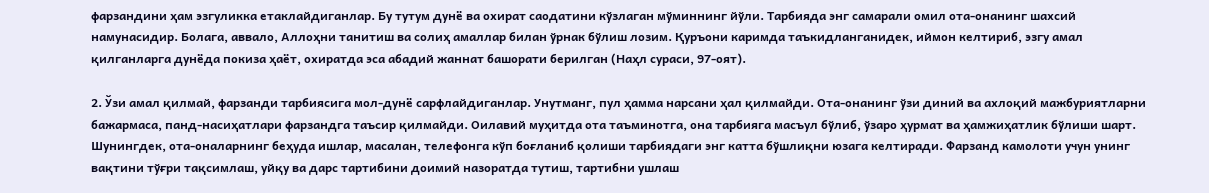фарзандини ҳам эзгуликка етаклайдиганлар. Бу тутум дунё ва охират саодатини кўзлаган мўминнинг йўли. Тарбияда энг самарали омил ота-онанинг шахсий намунасидир. Болага, аввало, Аллоҳни танитиш ва солиҳ амаллар билан ўрнак бўлиш лозим. Қуръони каримда таъкидланганидек, иймон келтириб, эзгу амал қилганларга дунёда покиза ҳаёт, охиратда эса абадий жаннат башорати берилган (Наҳл сураси, 97-оят).

2. Ўзи амал қилмай, фарзанди тарбиясига мол-дунё сарфлайдиганлар. Унутманг, пул ҳамма нарсани ҳал қилмайди. Ота-онанинг ўзи диний ва ахлоқий мажбуриятларни бажармаса, панд-насиҳатлари фарзандга таъсир қилмайди. Оилавий муҳитда ота таъминотга, она тарбияга масъул бўлиб, ўзаро ҳурмат ва ҳамжиҳатлик бўлиши шарт.
Шунингдек, ота-оналарнинг беҳуда ишлар, масалан, телефонга кўп боғланиб қолиши тарбиядаги энг катта бўшлиқни юзага келтиради. Фарзанд камолоти учун унинг вақтини тўғри тақсимлаш, уйқу ва дарс тартибини доимий назоратда тутиш, тартибни ушлаш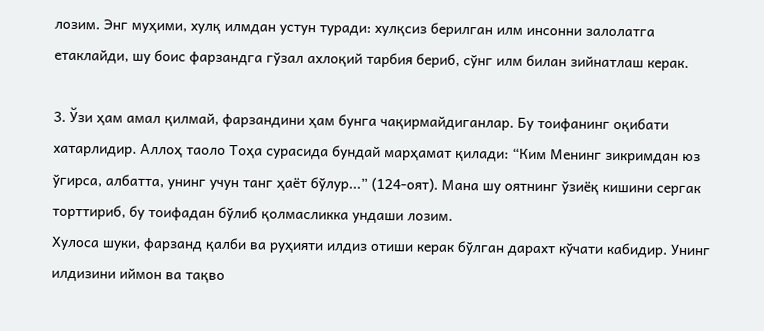лозим. Энг муҳими, хулқ илмдан устун туради: хулқсиз берилган илм инсонни залолатга етаклайди, шу боис фарзандга гўзал ахлоқий тарбия бериб, сўнг илм билан зийнатлаш керак.

3. Ўзи ҳам амал қилмай, фарзандини ҳам бунга чақирмайдиганлар. Бу тоифанинг оқибати хатарлидир. Аллоҳ таоло Тоҳа сурасида бундай марҳамат қилади: “Ким Менинг зикримдан юз ўгирса, албатта, унинг учун танг ҳаёт бўлур...” (124-оят). Мана шу оятнинг ўзиёқ кишини сергак торттириб, бу тоифадан бўлиб қолмасликка ундаши лозим.
Хулоса шуки, фарзанд қалби ва руҳияти илдиз отиши керак бўлган дарахт кўчати кабидир. Унинг илдизини иймон ва тақво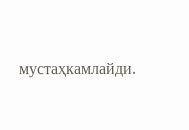мустаҳкамлайди.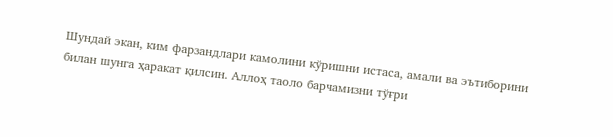Шундай экан, ким фарзандлари камолини кўришни истаса, амали ва эътиборини билан шунга ҳаракат қилсин. Аллоҳ таоло барчамизни тўғри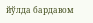йўлда бардавом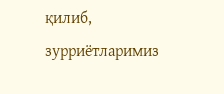қилиб, зурриётларимиз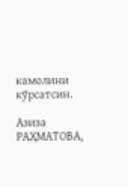камолини кўрсатсин.

Азиза РАҲМАТОВА,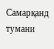Самарқанд тумани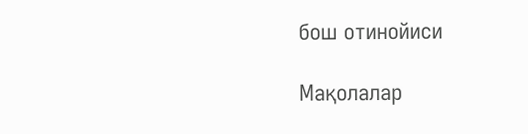бош отинойиси

Мақолалар